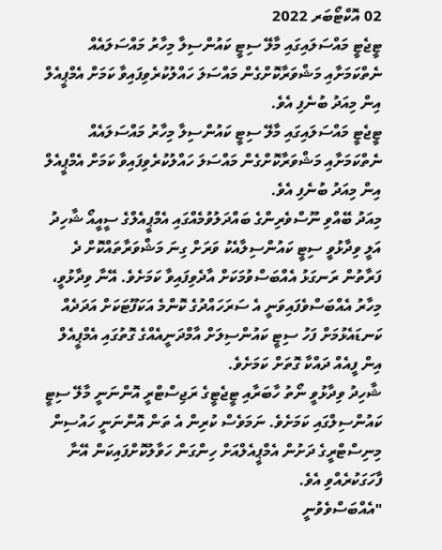02 އޮކްޓޯބަރ 2022
ޓީޖެޓީ މައްސަލައިގައި މާލޭ ސިޓީ ކައުންސިލާ މިހާރު މައްސަލައެއް ނެތްކަމަށާއި މަޝްވަރާކޮށްގެން މައްސަލަ ހައްލުކުރެވިފައިވާ ކަމަށް އެމްޕީއެލް އިން މިއަދު ބުނެފި އެވެ.
ޓީޖެޓީ މައްސަލައިގައި މާލޭ ސިޓީ ކައުންސިލާ މިހާރު މައްސަލައެއް ނެތްކަމަށާއި މަޝްވަރާކޮށްގެން މައްސަލަ ހައްލުކުރެވިފައިވާ ކަމަށް އެމްޕީއެލް އިން މިއަދު ބުނެފި އެވެ.
މިއަދު ބޭއްވި ނޫސްވެރިންގެ ބައްދަލުވުމެއްގައި އެމްޕީއެލްގެ ސީއީއޯ ޝާހިދު އަލީ ވިދާޅުވީ ސިޓީ ކައުންސިލާއެކު ވަރަށް ގިނަ މަޝްވަރާތައްކޮށް ދެ ފަރާތުން ރަނގަޅު އެއްބަސްވުމަކަށް އާދެވިފައިވާ ކަމަށެވެ. އޭނާ ވިދާޅުވީ، މިހާރު އެއްބަސްވެފައިވަނީ އެ ސަރަހައްދުގެ ކޮންމެ އަކަފޫޓަކަށް އަދަދެއް ކަނޑައެޅުމަށް ފަހު ސިޓީ ކައުންސިލަށް އާމްދަނީއެއްގެ ގޮތުގައި އެމްޕީއެލް އިން ފީއެއް ދައްކާ ގޮތަށް ކަމަށެވެ.
ޝާހިދު ވިދާޅުވީ ނޯތު ހާބަރާއި ޓީޖެޓީގެ ރަޖިސްޓްރީ އޮންނަނީ މާލޭ ސިޓީ ކައުންސިލްގައި ކަމަށެވެ. ނަމަވެސް ކުރިން އެ ތަން އޮންނަނީ ހައުސިން މިނިސްޓްރީގެ ދަށުން އެމްޕީއެލްއަށް ހިންގަން ހަވާލުކޮށްފައިކަން އޭނާ ފާހަގަކުރެއްވި އެވެ.
"އެއްބަސްވެވުނީ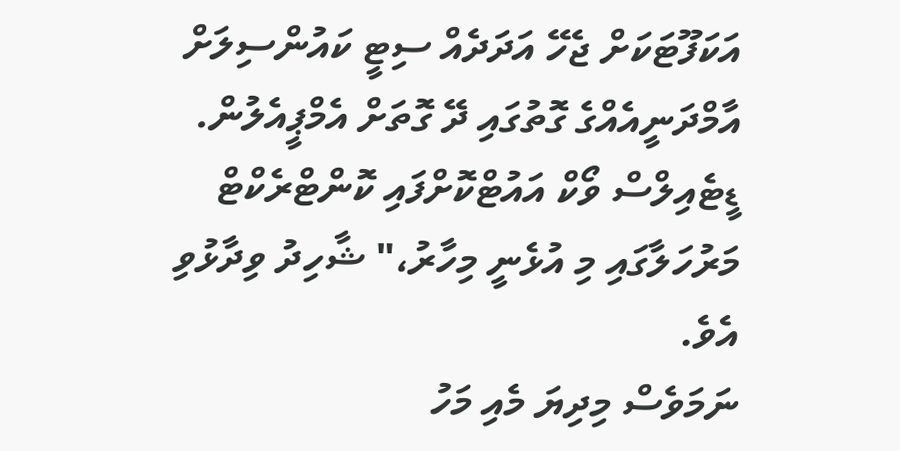އަކަފޫޓަކަށް ޖެހޭ އަދަދެއް ސިޓީ ކައުންސިލަށް އާމްދަނީއެއްގެ ގޮތުގައި ދޭ ގޮތަށް އެމްޕީއެލުން. ޑީޓެއިލްސް ވޯކް އައުޓްކޮށްފައި ކޮންޓްރެކްޓް މަރުހަލާގައި މި އުޅެނީ މިހާރު،" ޝާހިދު ވިދާޅުވި އެވެ.
ނަމަވެސް މިދިޔަ މެއި މަހު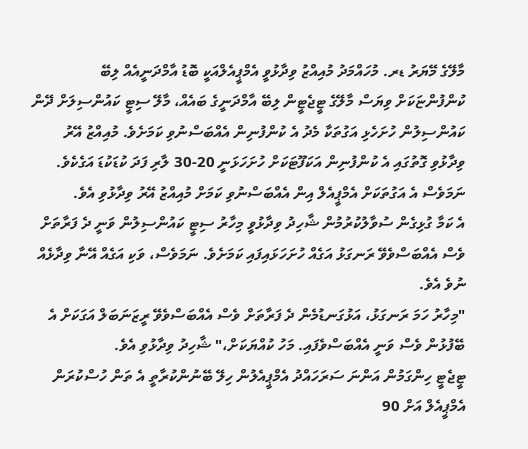މާލޭގެ މޭޔަރު ޑރ. މުހައްމަދު މުއިއްޒު ވިދާޅުވީ އެމްޕީއެލްއަކީ ބޮޑު އާމްދަނީއެއް ލިބޭ ކުންފުންޏަކަށް ވިޔަސް މާލޭގެ ޓީޖެޓީން ލިބޭ އާމްދަނީގެ ބައެއް، މާލޭ ސިޓީ ކައުންސިލަށް ދޭން ކައުންސިލުން ހުށަހެޅި އަގުތަކާ މެދު އެ ކުންފުނިން އެއްބަސްނުވި ކަމަށެވެ. މުއިއްޒު އޭރު ވިދާޅުވި ގޮތުގައި އެ ކުންފުނިން އަކަފޫޓަކަށް ހުށަހަޅަނީ 20-30 ލާރި ފަދަ ކުޑަކުޑަ އަގެކެވެ. ނަމަވެސް އެ އަގުތަކަށް އެމްޕީއެލް އިން އެއްބަސްނުވި ކަމަށް މުއިއްޒު އޭރު ވިދާޅުވި އެވެ.
އެ ކަމާ ގުޅިގެން ސުވާލުކުރުމުން ޝާހިދު ވިދާޅުވީ މިހާރު ސިޓީ ކައުންސިލުން ވަނީ ދެ ފަރާތަށް ވެސް އެއްބަސްވެވޭ ރަނގަޅު އަގެއް ހުށަހަޅައިފައި ކަމަށެވެ. ނަމަވެސް، ވަކި އަގެއް އޭނާ ވިދާޅެއް ނުވެ އެވެ.
"މިހާރު ހަމަ ރަނގަޅު، އަޅުގަނޑުމެން ދެ ފަރާތަށް ވެސް އެއްބަސްވެވޭ ރީޒަނަބަލް އަގަކަށް އެ ބޭފުޅުން ވެސް ވަނީ އެއްބަސްވެފައި. މަހު ކުއްޔަކަށް،" ޝާހިދު ވިދާޅުވި އެވެ.
ޓީޖެޓީ ހިންގަމުން އަންނަ ސަރަހައްދު އެމްޕީއެލުން ހިލޭ ބޭނުންކުރާތީ އެ ތަން ހުސްކުރަން އެމްޕީއެލް އަށް 90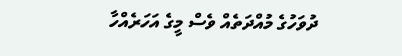ދުވަހުގެ މުއްދަތެއް ވެސް މީގެ އަހަރެއްހާ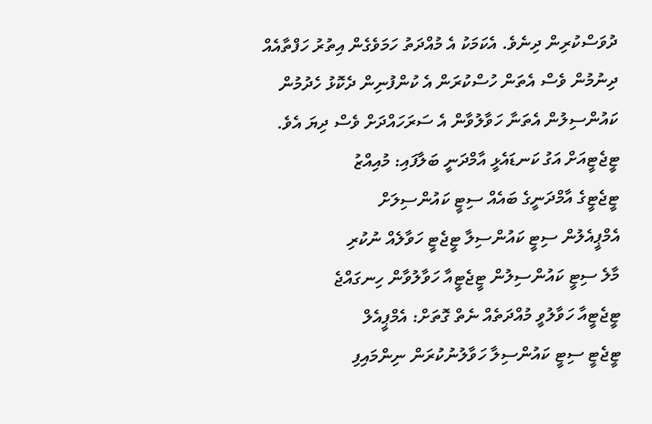ދުވަސްކުރިން ދިނެވެ. އެކަމަކު އެ މުއްދަތު ހަމަވެގެން އިތުރު ހަފްތާއެއް ދިނުމުން ވެސް އެތަން ހުސްކުރަން އެ ކުންފުނިން ދެކޮޅު ހެދުމުން ކައުންސިލުން އެތަނާ ހަވާލުވާން އެ ސަރަހައްދަށް ވެސް ދިޔަ އެވެ.
ޓީޖެޓީއަށް އަގު ކަނޑައެޅީ އާމްދަނީ ބަލާފައި: މުއިއްޒު
ޓީޖެޓީގެ އާމްދަނީގެ ބައެއް ސިޓީ ކައުންސިލަށް
އެމްޕީއެލުން ސިޓީ ކައުންސިލާ ޓީޖެޓީ ހަވާލެއް ނުކުރި
މާލެ ސިޓީ ކައުންސިލުން ޓީޖެޓީއާ ހަވާލުވާން ހިނގައްޖެ
ޓީޖެޓީއާ ހަވާލުވީ މުއްދަތެއް ނެތް ގޮތަށް: އެމްޕީއެލް
ޓީޖެޓީ ސިޓީ ކައުންސިލާ ހަވާލުނުކުރަން ނިންމައިފި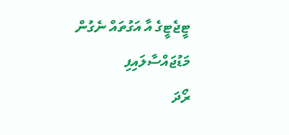ޓީޖެޓީގެ އާ އަގުތައް ނެގުން މަޑުޖައްސާލައިފި
ރޯދަ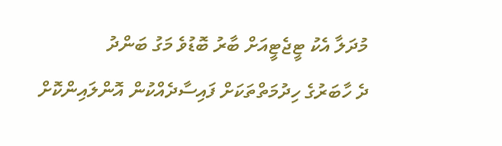މުދަލާ އެކު ޓީޖެޓީއަށް ބާރު ބޮޑުވެ މަގު ބަންދު
ދެ ހާބަރުގެ ހިދުމަތްތަކަށް ފައިސާދެއްކުން އޮންލައިންކޮށް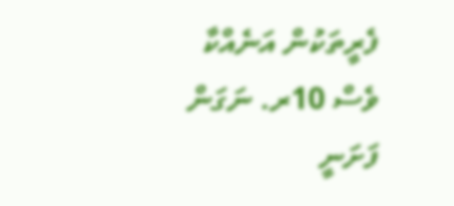ފެރީތަކުން އަނެއްކާ ވެސް 10ރ. ނަގަން ފަށަނީ